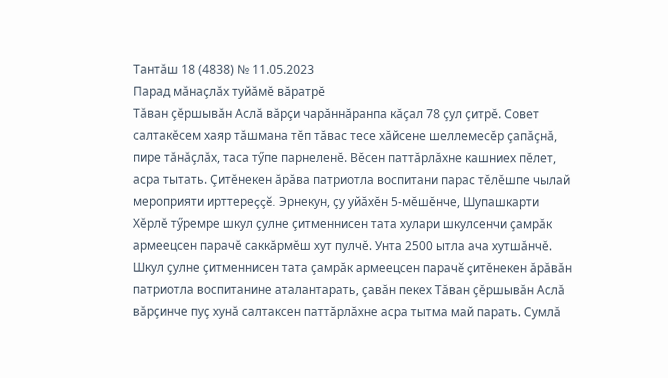Тантăш 18 (4838) № 11.05.2023
Парад мăнаçлăх туйăмĕ вăратрĕ
Тăван çĕршывăн Аслă вăрçи чарăннăранпа кăçал 78 çул çитрĕ. Совет салтакĕсем хаяр тăшмана тĕп тăвас тесе хăйсене шеллемесĕр çапăçнă, пире тăнăçлăх, таса тӳпе парнеленĕ. Вĕсен паттăрлăхне кашниех пĕлет, асра тытать. Çитĕнекен ăрăва патриотла воспитани парас тĕлĕшпе чылай мероприяти ирттереççĕ. Эрнекун, çу уйăхĕн 5-мĕшĕнче, Шупашкарти Хĕрлĕ тӳремре шкул çулне çитменнисен тата хулари шкулсенчи çамрăк армеецсен парачĕ саккăрмĕш хут пулчĕ. Унта 2500 ытла ача хутшăнчĕ.
Шкул çулне çитменнисен тата çамрăк армеецсен парачĕ çитĕнекен ăрăвăн патриотла воспитанине аталантарать, çавăн пекех Тăван çĕршывăн Аслă вăрçинче пуç хунă салтаксен паттăрлăхне асра тытма май парать. Сумлă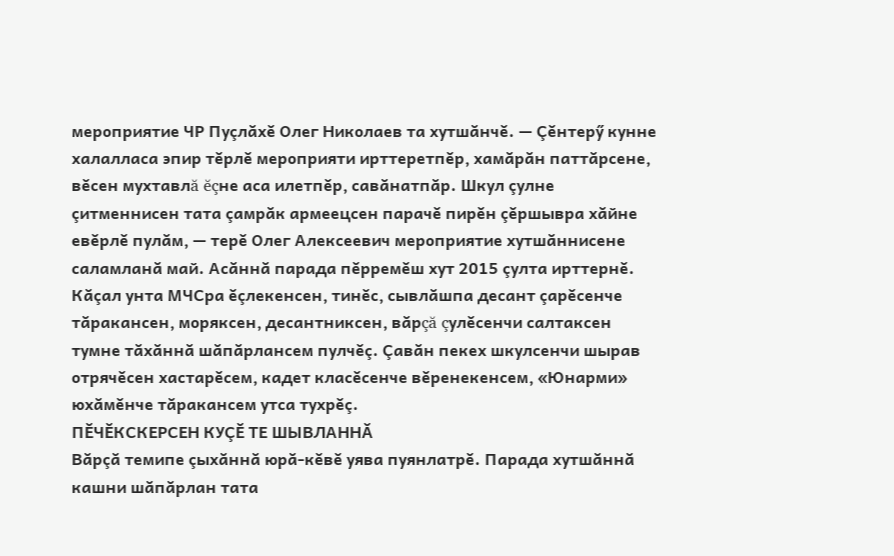мероприятие ЧР Пуçлăхĕ Олег Николаев та хутшăнчĕ. — Çĕнтерӳ кунне халалласа эпир тĕрлĕ мероприяти ирттеретпĕр, хамăрăн паттăрсене, вĕсен мухтавлă ĕçне аса илетпĕр, савăнатпăр. Шкул çулне çитменнисен тата çамрăк армеецсен парачĕ пирĕн çĕршывра хăйне евĕрлĕ пулăм, — терĕ Олег Алексеевич мероприятие хутшăннисене саламланă май. Асăннă парада пĕрремĕш хут 2015 çулта ирттернĕ. Кăçал унта МЧСра ĕçлекенсен, тинĕс, сывлăшпа десант çарĕсенче тăракансен, моряксен, десантниксен, вăрçă çулĕсенчи салтаксен тумне тăхăннă шăпăрлансем пулчĕç. Çавăн пекех шкулсенчи шырав отрячĕсен хастарĕсем, кадет класĕсенче вĕренекенсем, «Юнарми» юхăмĕнче тăракансем утса тухрĕç.
ПĔЧĔКСКЕРСЕН КУÇĔ ТЕ ШЫВЛАННĂ
Вăрçă темипе çыхăннă юрă-кĕвĕ уява пуянлатрĕ. Парада хутшăннă кашни шăпăрлан тата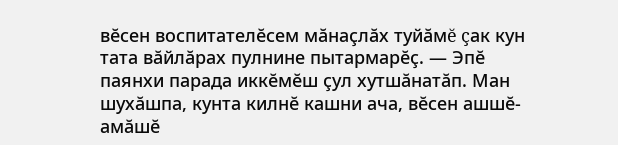вĕсен воспитателĕсем мăнаçлăх туйăмĕ çак кун тата вăйлăрах пулнине пытармарĕç. — Эпĕ паянхи парада иккĕмĕш çул хутшăнатăп. Ман шухăшпа, кунта килнĕ кашни ача, вĕсен ашшĕ-амăшĕ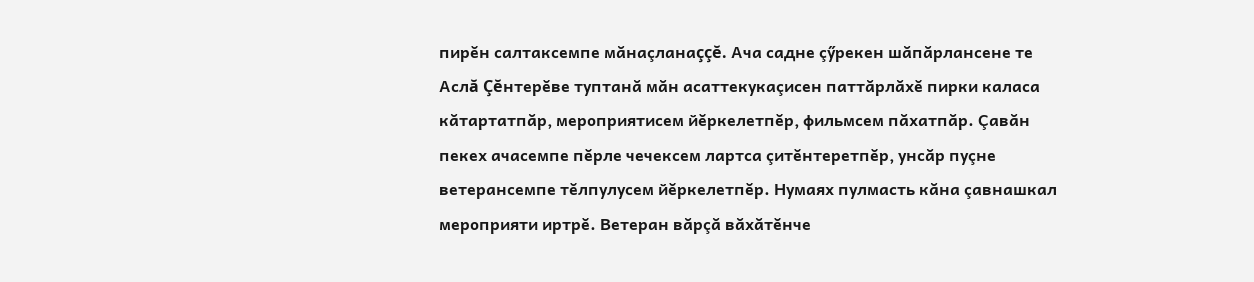пирĕн салтаксемпе мăнаçланаççĕ. Ача садне çӳрекен шăпăрлансене те Аслă Çĕнтерĕве туптанă мăн асаттекукаçисен паттăрлăхĕ пирки каласа кăтартатпăр, мероприятисем йĕркелетпĕр, фильмсем пăхатпăр. Çавăн пекех ачасемпе пĕрле чечексем лартса çитĕнтеретпĕр, унсăр пуçне ветерансемпе тĕлпулусем йĕркелетпĕр. Нумаях пулмасть кăна çавнашкал мероприяти иртрĕ. Ветеран вăрçă вăхăтĕнче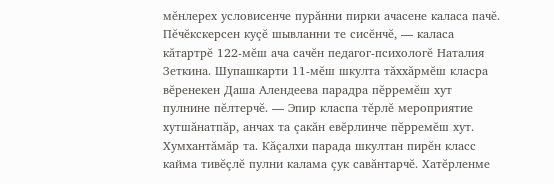мĕнлерех условисенче пурăнни пирки ачасене каласа пачĕ. Пĕчĕкскерсен куçĕ шывланни те сисĕнчĕ, — каласа кăтартрĕ 122-мĕш ача сачĕн педагог-психологĕ Наталия Зеткина. Шупашкарти 11-мĕш шкулта тăххăрмĕш класра вĕренекен Даша Алендеева парадра пĕрремĕш хут пулнине пĕлтерчĕ. — Эпир класпа тĕрлĕ мероприятие хутшăнатпăр, анчах та çакăн евĕрлинче пĕрремĕш хут. Хумхантăмăр та. Кăçалхи парада шкултан пирĕн класс кайма тивĕçлĕ пулни калама çук савăнтарчĕ. Хатĕрленме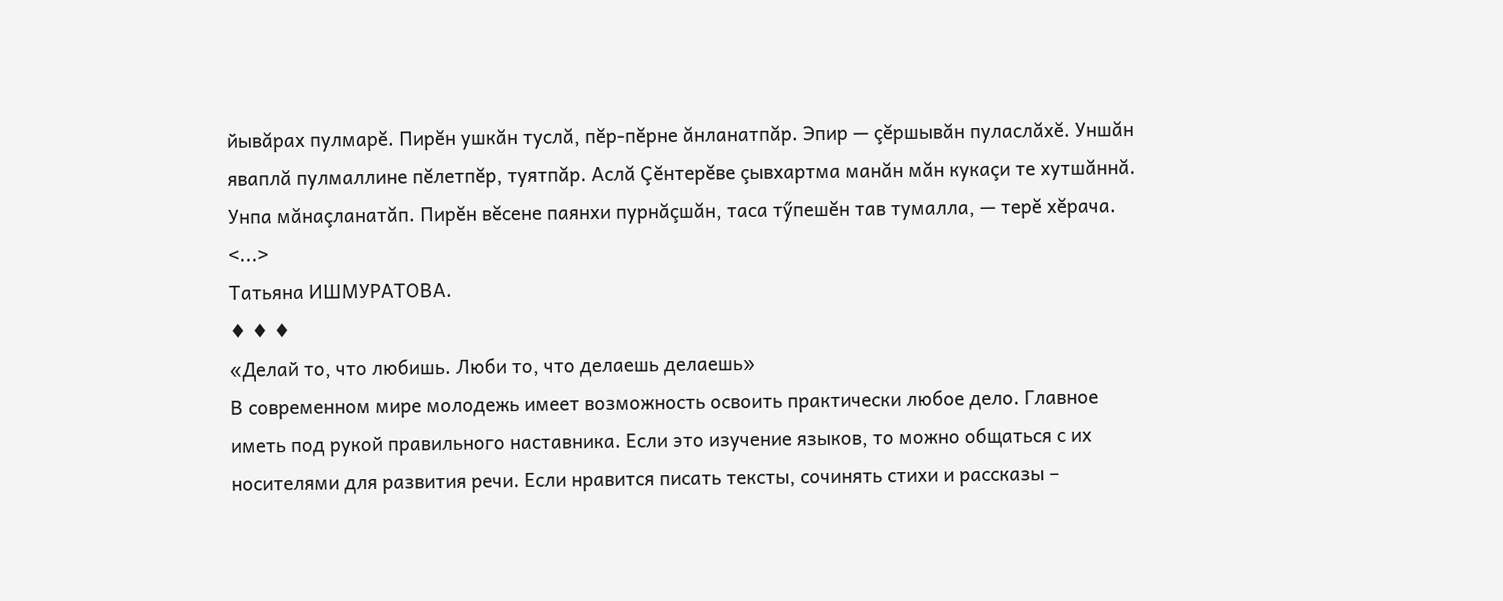йывăрах пулмарĕ. Пирĕн ушкăн туслă, пĕр-пĕрне ăнланатпăр. Эпир — çĕршывăн пуласлăхĕ. Уншăн яваплă пулмаллине пĕлетпĕр, туятпăр. Аслă Çĕнтерĕве çывхартма манăн мăн кукаçи те хутшăннă. Унпа мăнаçланатăп. Пирĕн вĕсене паянхи пурнăçшăн, таса тӳпешĕн тав тумалла, — терĕ хĕрача. <...>
Татьяна ИШМУРАТОВА.
♦ ♦ ♦
«Делай то, что любишь. Люби то, что делаешь делаешь»
В современном мире молодежь имеет возможность освоить практически любое дело. Главное иметь под рукой правильного наставника. Если это изучение языков, то можно общаться с их носителями для развития речи. Если нравится писать тексты, сочинять стихи и рассказы –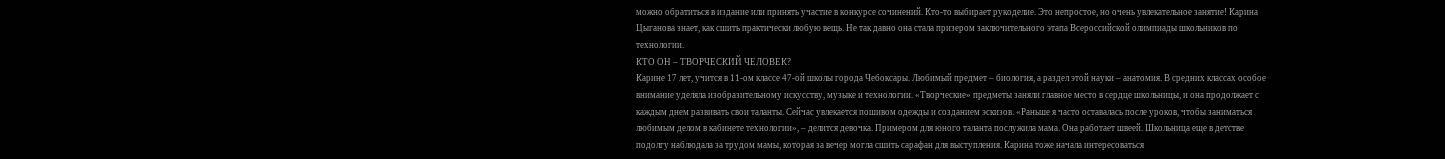можно обратиться в издание или принять участие в конкурсе сочинений. Кто-то выбирает рукоделие. Это непростое, но очень увлекательное занятие! Карина Цыганова знает, как сшить практически любую вещь. Не так давно она стала призером заключительного этапа Всероссийской олимпиады школьников по технологии.
КТО ОН – ТВОРЧЕСКИЙ ЧЕЛОВЕК?
Карине 17 лет, учится в 11-ом классе 47-ой школы города Чебоксары. Любимый предмет – биология, а раздел этой науки – анатомия. В средних классах особое внимание уделяла изобразительному искусству, музыке и технологии. «Творческие» предметы заняли главное место в сердце школьницы, и она продолжает с каждым днем развивать свои таланты. Сейчас увлекается пошивом одежды и созданием эскизов. «Раньше я часто оставалась после уроков, чтобы заниматься любимым делом в кабинете технологии», – делится девочка. Примером для юного таланта послужила мама. Она работает швеей. Школьница еще в детстве подолгу наблюдала за трудом мамы, которая за вечер могла сшить сарафан для выступления. Карина тоже начала интересоваться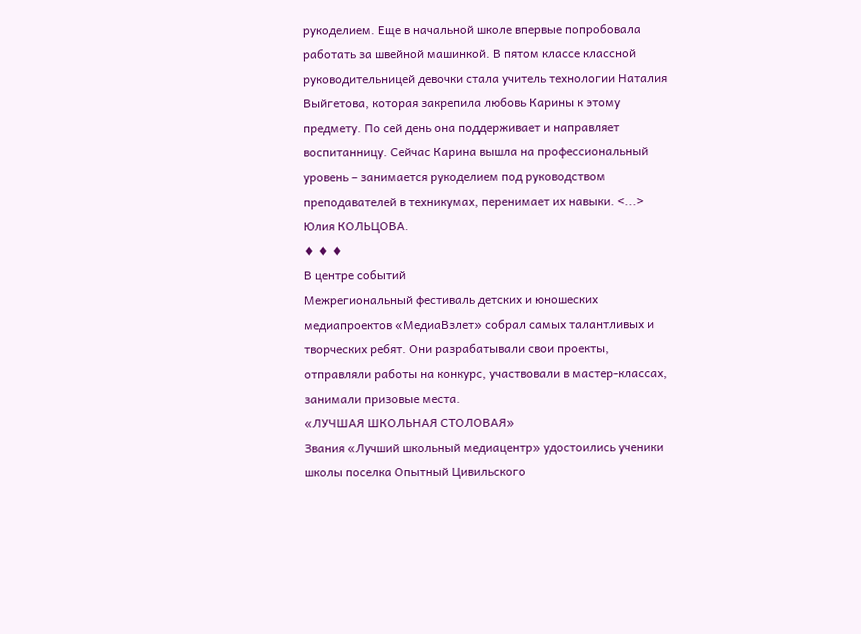рукоделием. Еще в начальной школе впервые попробовала работать за швейной машинкой. В пятом классе классной руководительницей девочки стала учитель технологии Наталия Выйгетова, которая закрепила любовь Карины к этому предмету. По сей день она поддерживает и направляет воспитанницу. Сейчас Карина вышла на профессиональный уровень – занимается рукоделием под руководством преподавателей в техникумах, перенимает их навыки. <...>
Юлия КОЛЬЦОВА.
♦ ♦ ♦
В центре событий
Межрегиональный фестиваль детских и юношеских медиапроектов «МедиаВзлет» собрал самых талантливых и творческих ребят. Они разрабатывали свои проекты, отправляли работы на конкурс, участвовали в мастер-классах, занимали призовые места.
«ЛУЧШАЯ ШКОЛЬНАЯ СТОЛОВАЯ»
Звания «Лучший школьный медиацентр» удостоились ученики школы поселка Опытный Цивильского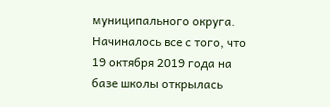муниципального округа. Начиналось все с того, что 19 октября 2019 года на базе школы открылась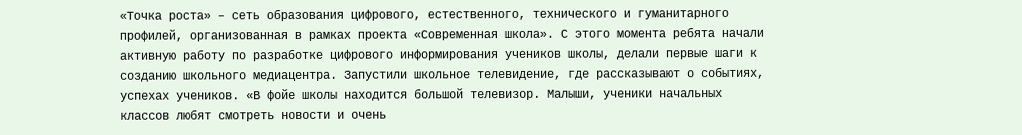«Точка роста» – сеть образования цифрового, естественного, технического и гуманитарного профилей, организованная в рамках проекта «Современная школа». С этого момента ребята начали активную работу по разработке цифрового информирования учеников школы, делали первые шаги к созданию школьного медиацентра. Запустили школьное телевидение, где рассказывают о событиях, успехах учеников. «В фойе школы находится большой телевизор. Малыши, ученики начальных классов любят смотреть новости и очень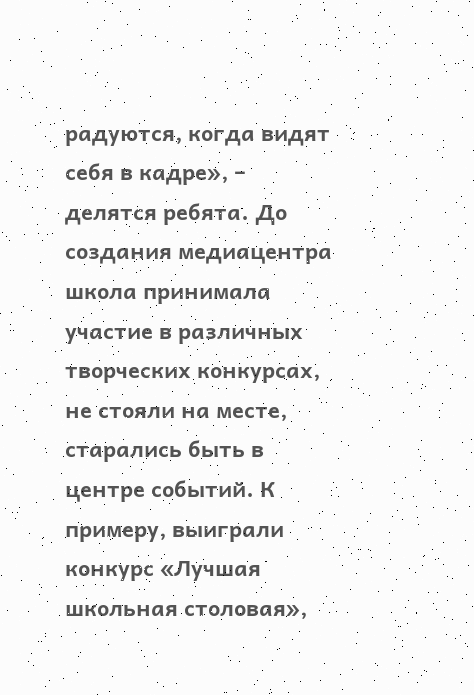радуются, когда видят себя в кадре», – делятся ребята. До создания медиацентра школа принимала участие в различных творческих конкурсах, не стояли на месте, старались быть в центре событий. К примеру, выиграли конкурс «Лучшая школьная столовая»,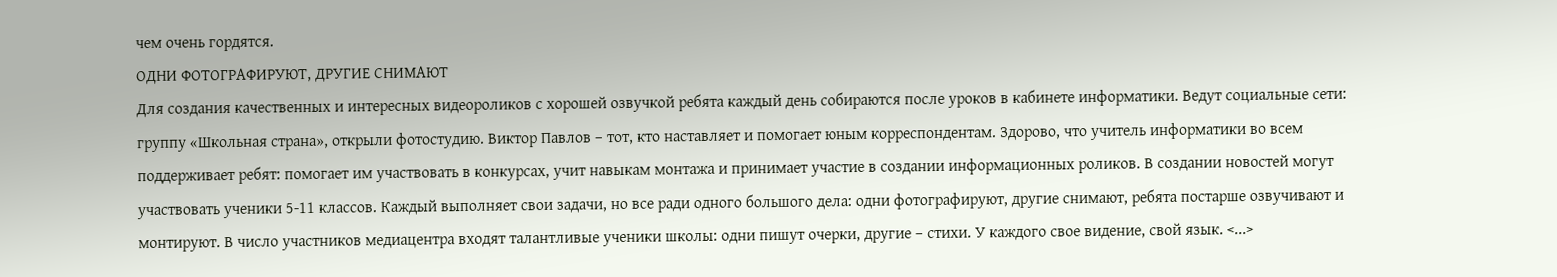чем очень гордятся.
ОДНИ ФОТОГРАФИРУЮТ, ДРУГИЕ СНИМАЮТ
Для создания качественных и интересных видеороликов с хорошей озвучкой ребята каждый день собираются после уроков в кабинете информатики. Ведут социальные сети: группу «Школьная страна», открыли фотостудию. Виктор Павлов – тот, кто наставляет и помогает юным корреспондентам. Здорово, что учитель информатики во всем поддерживает ребят: помогает им участвовать в конкурсах, учит навыкам монтажа и принимает участие в создании информационных роликов. В создании новостей могут участвовать ученики 5-11 классов. Каждый выполняет свои задачи, но все ради одного большого дела: одни фотографируют, другие снимают, ребята постарше озвучивают и монтируют. В число участников медиацентра входят талантливые ученики школы: одни пишут очерки, другие – стихи. У каждого свое видение, свой язык. <...>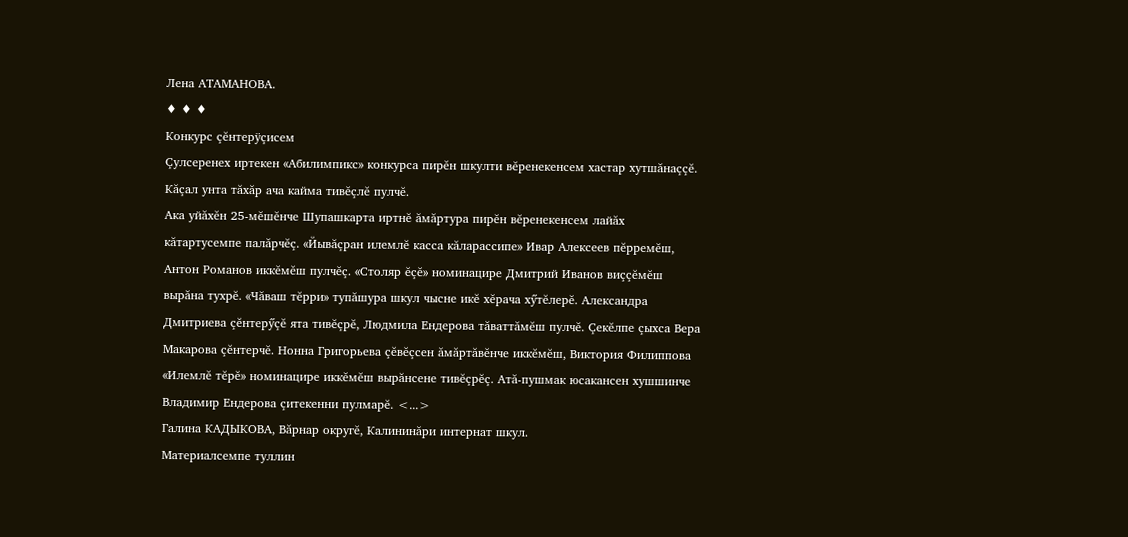Лена АТАМАНОВА.
♦ ♦ ♦
Конкурс çĕнтерÿçисем
Çулсеренех иртекен «Абилимпикс» конкурса пирĕн шкулти вĕренекенсем хастар хутшăнаççĕ. Кăçал унта тăхăр ача кайма тивĕçлĕ пулчĕ.
Ака уйăхĕн 25-мĕшĕнче Шупашкарта иртнĕ ăмăртура пирĕн вĕренекенсем лайăх кăтартусемпе палăрчĕç. «Йывăçран илемлĕ касса кăларассипе» Ивар Алексеев пĕрремĕш, Антон Романов иккĕмĕш пулчĕç. «Столяр ĕçĕ» номинацире Дмитрий Иванов виççĕмĕш вырăна тухрĕ. «Чăваш тĕрри» тупăшура шкул чысне икĕ хĕрача хӳтĕлерĕ. Александра Дмитриева çĕнтерӳçĕ ята тивĕçрĕ, Людмила Ендерова тăваттăмĕш пулчĕ. Çекĕлпе çыхса Вера Макарова çĕнтерчĕ. Нонна Григорьева çĕвĕçсен ăмăртăвĕнче иккĕмĕш, Виктория Филиппова «Илемлĕ тĕрĕ» номинацире иккĕмĕш вырăнсене тивĕçрĕç. Атă-пушмак юсакансен хушшинче Владимир Ендерова çитекенни пулмарĕ. <...>
Галина КАДЫКОВА, Вăрнар округĕ, Калининăри интернат шкул.
Материалсемпе туллин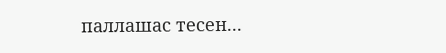паллашас тесен...